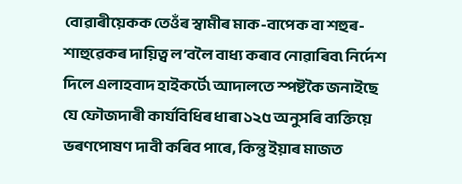বোৱাৰীয়েকক তেওঁৰ স্বামীৰ মাক-বাপেক বা শহুৰ-শাহুৱেকৰ দায়িত্ব ল’বলৈ বাধ্য কৰাব নোৱাৰিব৷ নিৰ্দেশ দিলে এলাহবাদ হাইকৰ্টে৷ আদালতে স্পষ্টকৈ জনাইছে যে ফৌজদাৰী কাৰ্যবিধিৰ ধাৰা ১২৫ অনুসৰি ব্যক্তিয়ে ভৰণপোষণ দাবী কৰিব পাৰে, কিন্তু ইয়াৰ মাজত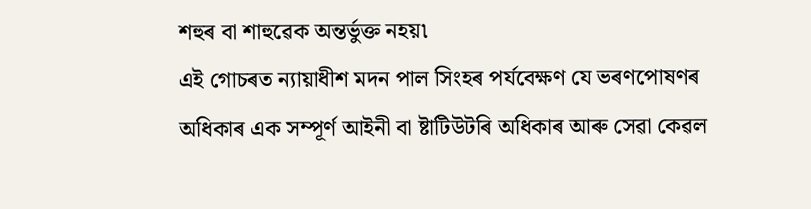শহুৰ বা শাহুৱেক অন্তৰ্ভুক্ত নহয়৷
এই গোচৰত ন্যায়াধীশ মদন পাল সিংহৰ পৰ্যবেক্ষণ যে ভৰণপোষণৰ অধিকাৰ এক সম্পূৰ্ণ আইনী বা ষ্টাটিউটৰি অধিকাৰ আৰু সেৱা কেৱল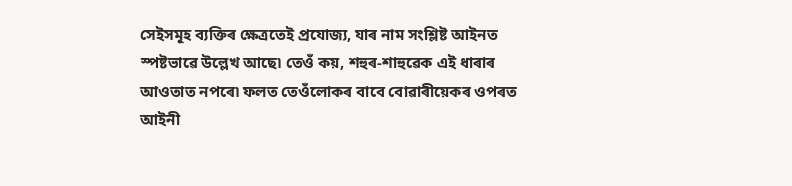সেইসমূহ ব্যক্তিৰ ক্ষেত্ৰতেই প্ৰযোজ্য, যাৰ নাম সংশ্লিষ্ট আইনত স্পষ্টভাৱে উল্লেখ আছে৷ তেওঁ কয়, শহুৰ-শাহুৱেক এই ধাৰাৰ আওতাত নপৰে৷ ফলত তেওঁলোকৰ বাবে বোৱাৰীয়েকৰ ওপৰত আইনী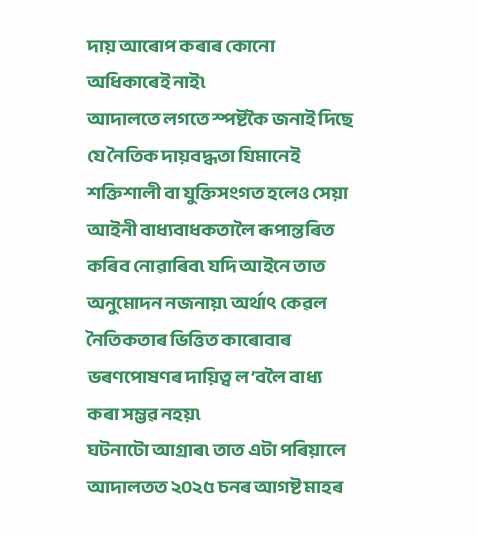দায় আৰোপ কৰাৰ কোনো অধিকাৰেই নাই৷
আদালতে লগতে স্পষ্টকৈ জনাই দিছে যে নৈতিক দায়বদ্ধতা যিমানেই শক্তিশালী বা যুক্তিসংগত হলেও সেয়া আইনী বাধ্যবাধকতালৈ ৰূপান্তৰিত কৰিব নোৱাৰিব৷ যদি আইনে তাত অনুমোদন নজনায়৷ অৰ্থাৎ কেৱল নৈতিকতাৰ ভিত্তিত কাৰোবাৰ ভৰণপোষণৰ দায়িত্ব ল’বলৈ বাধ্য কৰা সম্ভৱ নহয়৷
ঘটনাটো আগ্ৰাৰ৷ তাত এটা পৰিয়ালে আদালতত ২০২৫ চনৰ আগষ্ট মাহৰ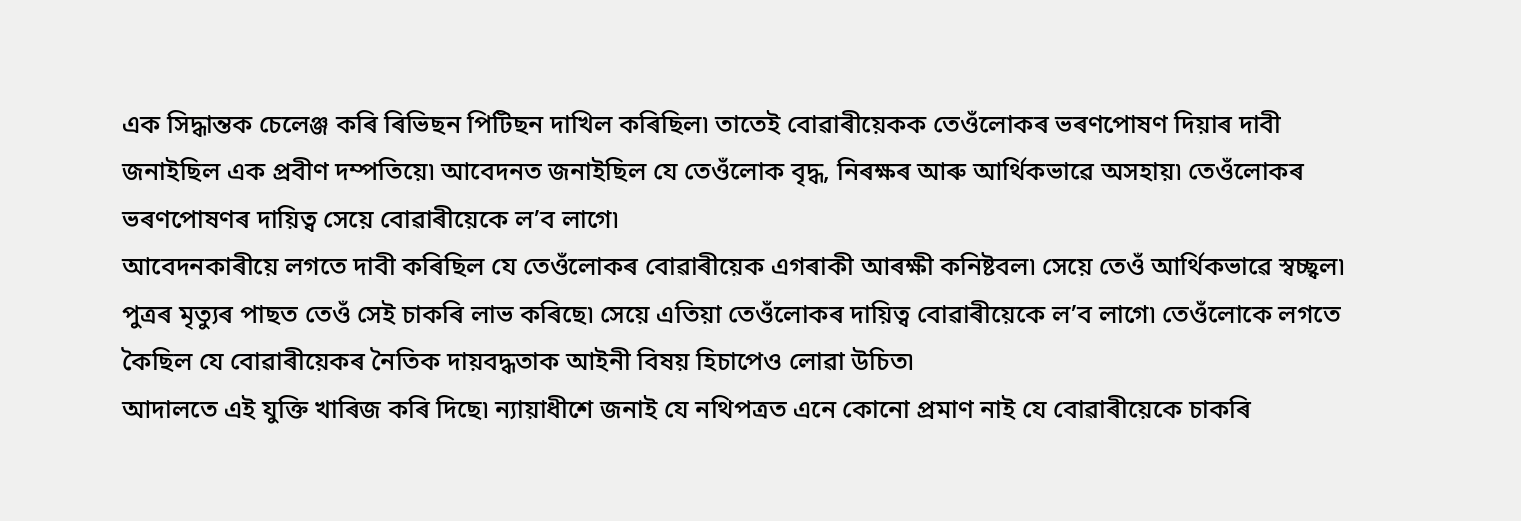এক সিদ্ধান্তক চেলেঞ্জ কৰি ৰিভিছন পিটিছন দাখিল কৰিছিল৷ তাতেই বোৱাৰীয়েকক তেওঁলোকৰ ভৰণপোষণ দিয়াৰ দাবী জনাইছিল এক প্ৰবীণ দম্পতিয়ে৷ আবেদনত জনাইছিল যে তেওঁলোক বৃদ্ধ, নিৰক্ষৰ আৰু আৰ্থিকভাৱে অসহায়৷ তেওঁলোকৰ ভৰণপোষণৰ দায়িত্ব সেয়ে বোৱাৰীয়েকে ল’ব লাগে৷
আবেদনকাৰীয়ে লগতে দাবী কৰিছিল যে তেওঁলোকৰ বোৱাৰীয়েক এগৰাকী আৰক্ষী কনিষ্টবল৷ সেয়ে তেওঁ আৰ্থিকভাৱে স্বচ্ছ্বল৷ পুত্ৰৰ মৃত্যুৰ পাছত তেওঁ সেই চাকৰি লাভ কৰিছে৷ সেয়ে এতিয়া তেওঁলোকৰ দায়িত্ব বোৱাৰীয়েকে ল’ব লাগে৷ তেওঁলোকে লগতে কৈছিল যে বোৱাৰীয়েকৰ নৈতিক দায়বদ্ধতাক আইনী বিষয় হিচাপেও লোৱা উচিত৷
আদালতে এই যুক্তি খাৰিজ কৰি দিছে৷ ন্যায়াধীশে জনাই যে নথিপত্ৰত এনে কোনো প্ৰমাণ নাই যে বোৱাৰীয়েকে চাকৰি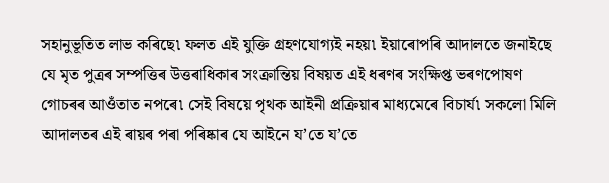সহানুভূতিত লাভ কৰিছে৷ ফলত এই যুক্তি গ্ৰহণযোগ্যই নহয়৷ ইয়াৰোপৰি আদালতে জনাইছে যে মৃত পুত্ৰৰ সম্পত্তিৰ উত্তৰাধিকাৰ সংক্ৰান্তিয় বিষয়ত এই ধৰণৰ সংক্ষিপ্ত ভৰণপোষণ গোচৰৰ আওঁতাত নপৰে৷ সেই বিষয়ে পৃথক আইনী প্ৰক্ৰিয়াৰ মাধ্যমেৰে বিচাৰ্য৷ সকলো মিলি আদালতৰ এই ৰায়ৰ পৰা পৰিষ্কাৰ যে আইনে য’তে য’তে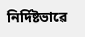নিৰ্দিষ্টভাৱে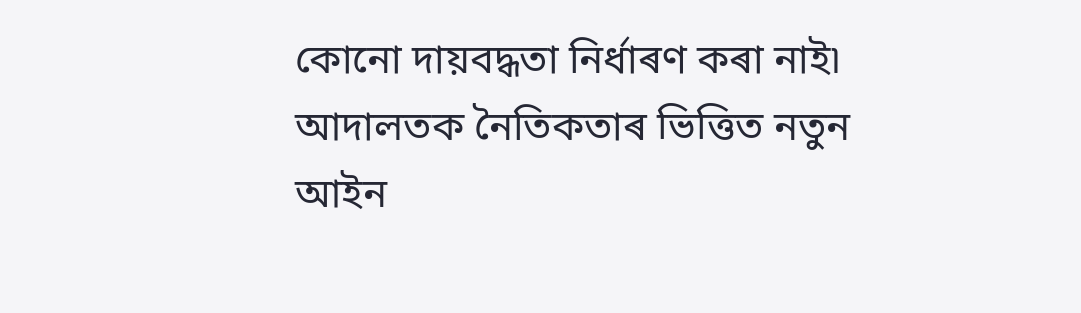কোনো দায়বদ্ধতা নিৰ্ধাৰণ কৰা নাই৷ আদালতক নৈতিকতাৰ ভিত্তিত নতুন আইন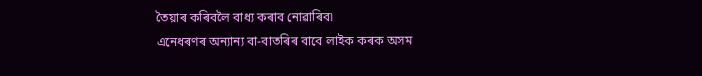তৈয়াৰ কৰিবলৈ বাধ্য কৰাব নোৱাৰিব৷
এনেধৰণৰ অন্যান্য বা-বাতৰিৰ বাবে লাইক কৰক অসম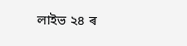লাইভ ২৪ ৰ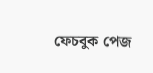ফেচবুক পেজ